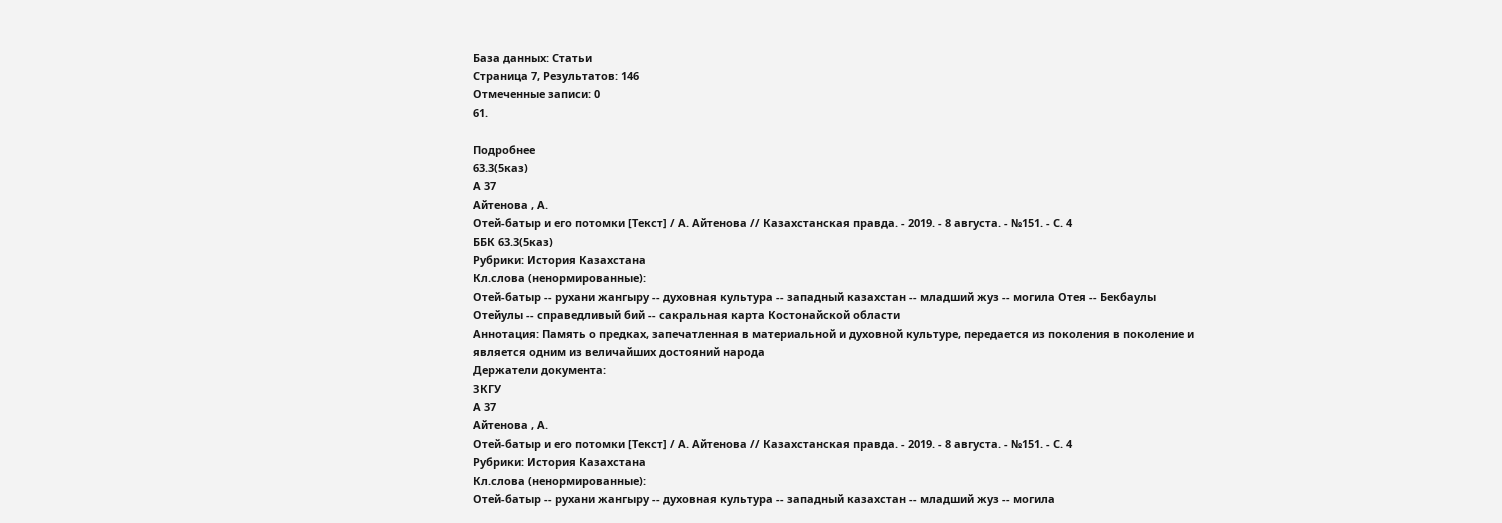База данных: Статьи
Страница 7, Результатов: 146
Отмеченные записи: 0
61.

Подробнее
63.3(5каз)
А 37
Айтенова , А.
Отей-батыр и его потомки [Текст] / А. Айтенова // Казахстанская правда. - 2019. - 8 августа. - №151. - С. 4
ББК 63.3(5каз)
Рубрики: История Казахстана
Кл.слова (ненормированные):
Отей-батыр -- рухани жангыру -- духовная культура -- западный казахстан -- младший жуз -- могила Отея -- Бекбаулы Отейулы -- справедливый бий -- сакральная карта Костонайской области
Аннотация: Память о предках, запечатленная в материальной и духовной культуре, передается из поколения в поколение и является одним из величайших достояний народа
Держатели документа:
ЗКГУ
А 37
Айтенова , А.
Отей-батыр и его потомки [Текст] / А. Айтенова // Казахстанская правда. - 2019. - 8 августа. - №151. - С. 4
Рубрики: История Казахстана
Кл.слова (ненормированные):
Отей-батыр -- рухани жангыру -- духовная культура -- западный казахстан -- младший жуз -- могила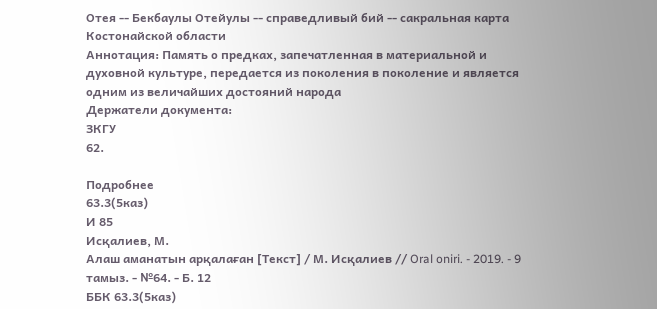Отея -- Бекбаулы Отейулы -- справедливый бий -- сакральная карта Костонайской области
Аннотация: Память о предках, запечатленная в материальной и духовной культуре, передается из поколения в поколение и является одним из величайших достояний народа
Держатели документа:
ЗКГУ
62.

Подробнее
63.3(5каз)
И 85
Исқалиев, М.
Алаш аманатын арқалаған [Текст] / М. Исқалиев // Oral oniri. - 2019. - 9 тамыз. - №64. - Б. 12
ББК 63.3(5каз)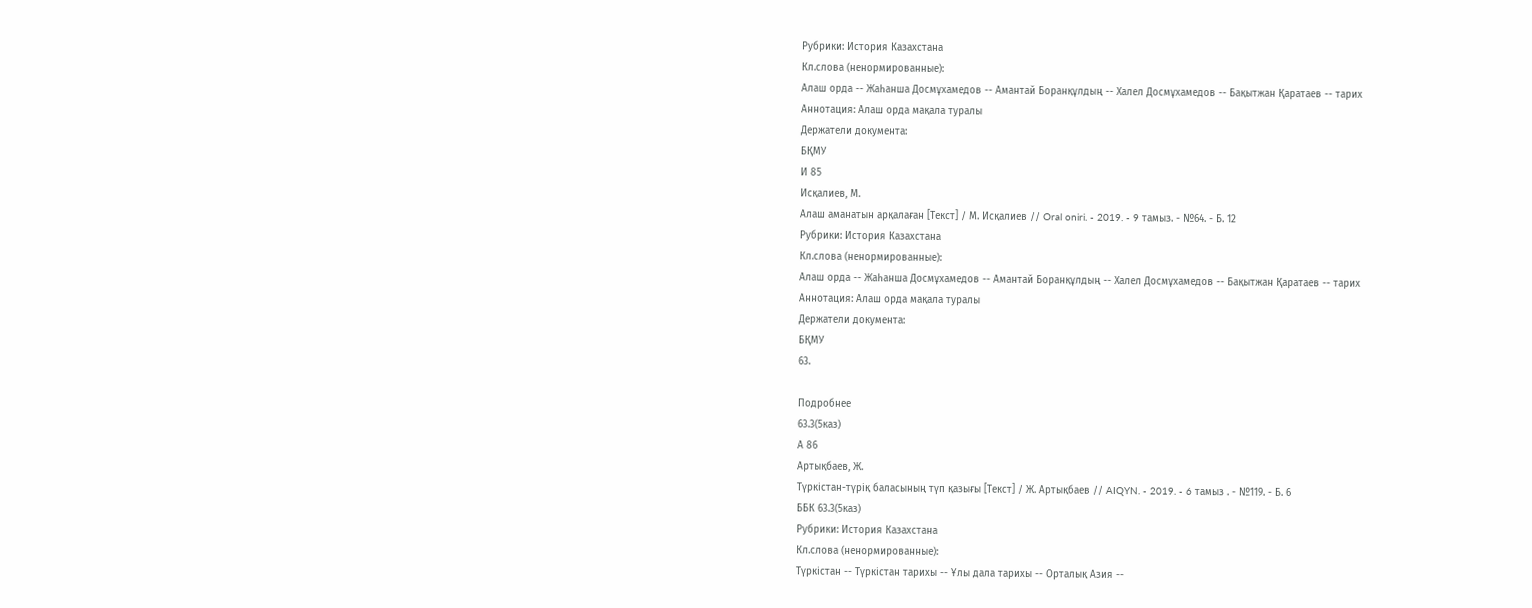Рубрики: История Казахстана
Кл.слова (ненормированные):
Алаш орда -- Жаһанша Досмұхамедов -- Амантай Боранқұлдың -- Халел Досмұхамедов -- Бақытжан Қаратаев -- тарих
Аннотация: Алаш орда мақала туралы
Держатели документа:
БҚМУ
И 85
Исқалиев, М.
Алаш аманатын арқалаған [Текст] / М. Исқалиев // Oral oniri. - 2019. - 9 тамыз. - №64. - Б. 12
Рубрики: История Казахстана
Кл.слова (ненормированные):
Алаш орда -- Жаһанша Досмұхамедов -- Амантай Боранқұлдың -- Халел Досмұхамедов -- Бақытжан Қаратаев -- тарих
Аннотация: Алаш орда мақала туралы
Держатели документа:
БҚМУ
63.

Подробнее
63.3(5каз)
А 86
Артықбаев, Ж.
Түркістан-түріқ баласының түп қазығы [Текст] / Ж. Артықбаев // AIQYN. - 2019. - 6 тамыз . - №119. - Б. 6
ББК 63.3(5каз)
Рубрики: История Казахстана
Кл.слова (ненормированные):
Түркістан -- Түркістан тарихы -- Ұлы дала тарихы -- Орталық Азия --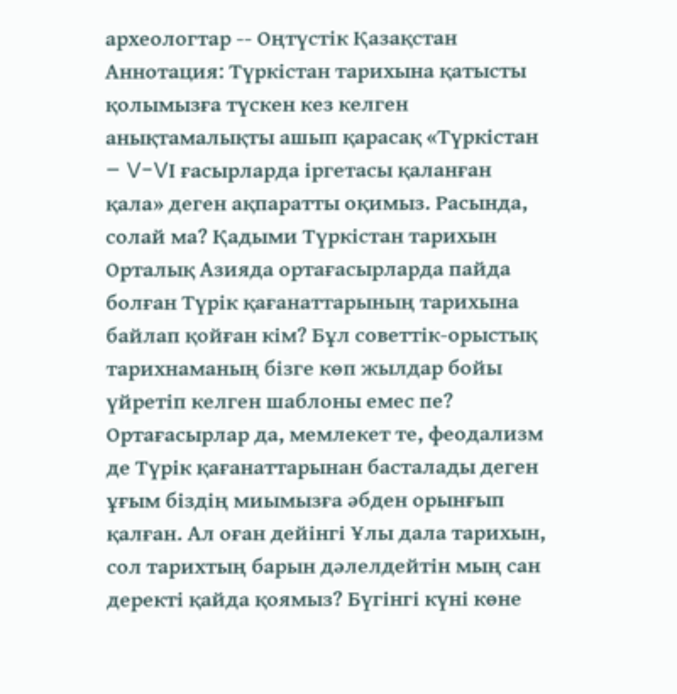археологтар -- Оңтүстік Қазақстан
Аннотация: Түркістан тарихына қатысты қолымызға түскен кез келген анықтамалықты ашып қарасақ «Түркістан – V-VІ ғасырларда іргетасы қаланған қала» деген ақпаратты оқимыз. Расында, солай ма? Қадыми Түркістан тарихын Орталық Азияда ортағасырларда пайда болған Түрік қағанаттарының тарихына байлап қойған кім? Бұл советтік-орыстық тарихнаманың бізге көп жылдар бойы үйретіп келген шаблоны емес пе? Ортағасырлар да, мемлекет те, феодализм де Түрік қағанаттарынан басталады деген ұғым біздің миымызға әбден орынғып қалған. Ал оған дейінгі Ұлы дала тарихын, сол тарихтың барын дәлелдейтін мың сан деректі қайда қоямыз? Бүгінгі күні көне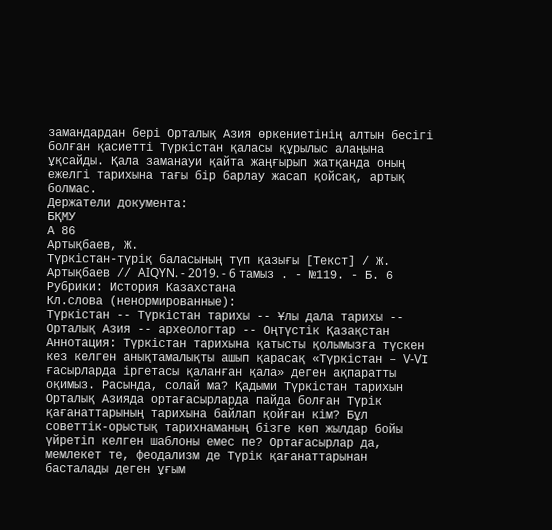замандардан бері Орталық Азия өркениетінің алтын бесігі болған қасиетті Түркістан қаласы құрылыс алаңына ұқсайды. Қала заманауи қайта жаңғырып жатқанда оның ежелгі тарихына тағы бір барлау жасап қойсақ, артық болмас.
Держатели документа:
БҚМУ
А 86
Артықбаев, Ж.
Түркістан-түріқ баласының түп қазығы [Текст] / Ж. Артықбаев // AIQYN. - 2019. - 6 тамыз . - №119. - Б. 6
Рубрики: История Казахстана
Кл.слова (ненормированные):
Түркістан -- Түркістан тарихы -- Ұлы дала тарихы -- Орталық Азия -- археологтар -- Оңтүстік Қазақстан
Аннотация: Түркістан тарихына қатысты қолымызға түскен кез келген анықтамалықты ашып қарасақ «Түркістан – V-VІ ғасырларда іргетасы қаланған қала» деген ақпаратты оқимыз. Расында, солай ма? Қадыми Түркістан тарихын Орталық Азияда ортағасырларда пайда болған Түрік қағанаттарының тарихына байлап қойған кім? Бұл советтік-орыстық тарихнаманың бізге көп жылдар бойы үйретіп келген шаблоны емес пе? Ортағасырлар да, мемлекет те, феодализм де Түрік қағанаттарынан басталады деген ұғым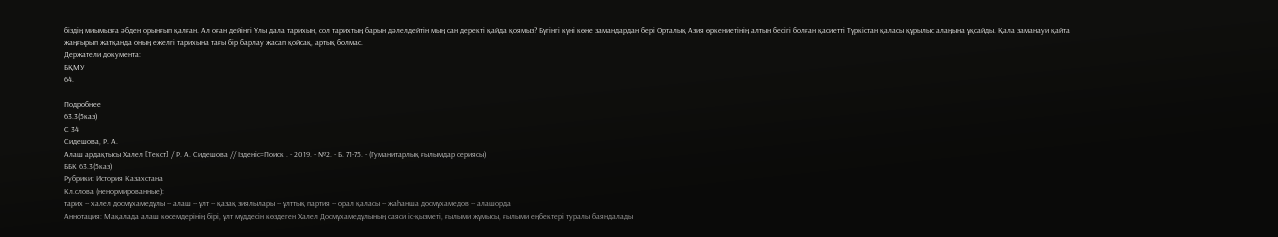біздің миымызға әбден орынғып қалған. Ал оған дейінгі Ұлы дала тарихын, сол тарихтың барын дәлелдейтін мың сан деректі қайда қоямыз? Бүгінгі күні көне замандардан бері Орталық Азия өркениетінің алтын бесігі болған қасиетті Түркістан қаласы құрылыс алаңына ұқсайды. Қала заманауи қайта жаңғырып жатқанда оның ежелгі тарихына тағы бір барлау жасап қойсақ, артық болмас.
Держатели документа:
БҚМУ
64.

Подробнее
63.3(5каз)
С 34
Сидешова, Р. А.
Алаш ардақтысы Халел [Текст] / Р. А. Сидешова // Ізденіс=Поиск . - 2019. - №2. - Б. 71-75. - (Гуманитарлық ғылымдар сериясы)
ББК 63.3(5каз)
Рубрики: История Казахстана
Кл.слова (ненормированные):
тарих -- халел досмұхамедұлы -- алаш -- ұлт -- қазақ зиялылары -- ұлттық партия -- орал қаласы -- жаһанша досмұхамедов -- алашорда
Аннотация: Мақалада алаш көсемдерінің бірі, ұлт мүддесін көздеген Халел Досмұхамедұлының саяси іс-қызметі, ғылыми жұмысы, ғылыми еңбектері туралы баяндалады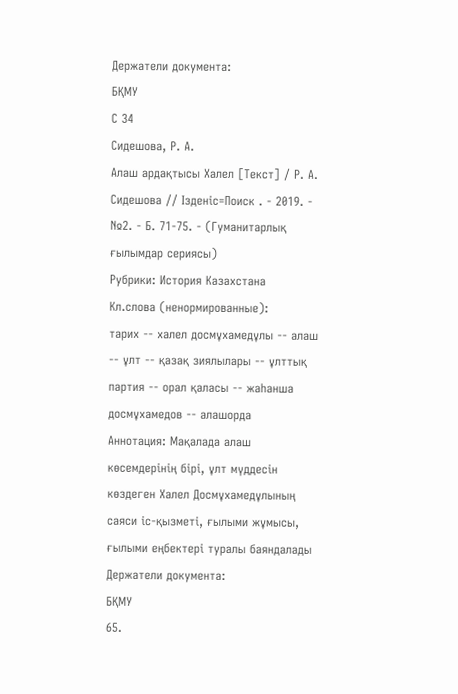Держатели документа:
БҚМУ
С 34
Сидешова, Р. А.
Алаш ардақтысы Халел [Текст] / Р. А. Сидешова // Ізденіс=Поиск . - 2019. - №2. - Б. 71-75. - (Гуманитарлық ғылымдар сериясы)
Рубрики: История Казахстана
Кл.слова (ненормированные):
тарих -- халел досмұхамедұлы -- алаш -- ұлт -- қазақ зиялылары -- ұлттық партия -- орал қаласы -- жаһанша досмұхамедов -- алашорда
Аннотация: Мақалада алаш көсемдерінің бірі, ұлт мүддесін көздеген Халел Досмұхамедұлының саяси іс-қызметі, ғылыми жұмысы, ғылыми еңбектері туралы баяндалады
Держатели документа:
БҚМУ
65.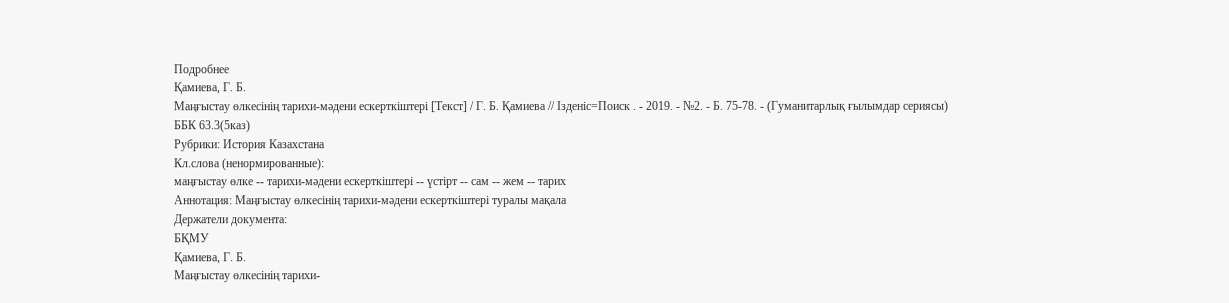Подробнее
Қамиева, Г. Б.
Маңғыстау өлкесінің тарихи-мәдени ескерткіштері [Текст] / Г. Б. Қамиева // Ізденіс=Поиск . - 2019. - №2. - Б. 75-78. - (Гуманитарлық ғылымдар сериясы)
ББК 63.3(5каз)
Рубрики: История Казахстана
Кл.слова (ненормированные):
маңғыстау өлке -- тарихи-мәдени ескерткіштері -- үстірт -- сам -- жем -- тарих
Аннотация: Маңғыстау өлкесінің тарихи-мәдени ескерткіштері туралы мақала
Держатели документа:
БҚМУ
Қамиева, Г. Б.
Маңғыстау өлкесінің тарихи-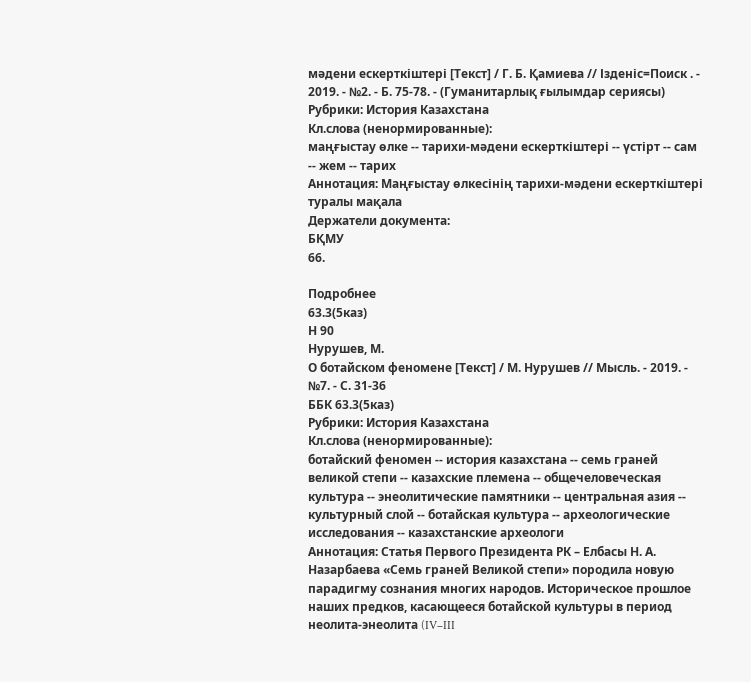мәдени ескерткіштері [Текст] / Г. Б. Қамиева // Ізденіс=Поиск . - 2019. - №2. - Б. 75-78. - (Гуманитарлық ғылымдар сериясы)
Рубрики: История Казахстана
Кл.слова (ненормированные):
маңғыстау өлке -- тарихи-мәдени ескерткіштері -- үстірт -- сам -- жем -- тарих
Аннотация: Маңғыстау өлкесінің тарихи-мәдени ескерткіштері туралы мақала
Держатели документа:
БҚМУ
66.

Подробнее
63.3(5каз)
Н 90
Нурушев, М.
О ботайском феномене [Текст] / М. Нурушев // Мысль. - 2019. - №7. - С. 31-36
ББК 63.3(5каз)
Рубрики: История Казахстана
Кл.слова (ненормированные):
ботайский феномен -- история казахстана -- семь граней великой степи -- казахские племена -- общечеловеческая культура -- энеолитические памятники -- центральная азия -- культурный слой -- ботайская культура -- археологические исследования -- казахстанские археологи
Аннотация: Статья Первого Президента РК – Елбасы Н. А. Назарбаева «Семь граней Великой степи» породила новую парадигму сознания многих народов. Историческое прошлое наших предков, касающееся ботайской культуры в период неолита-энеолита (IV–III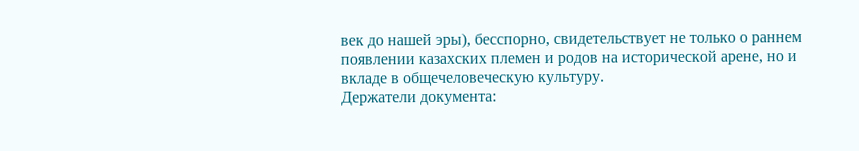век до нашей эры), бесспорно, свидетельствует не только о раннем появлении казахских племен и родов на исторической арене, но и вкладе в общечеловеческую культуру.
Держатели документа: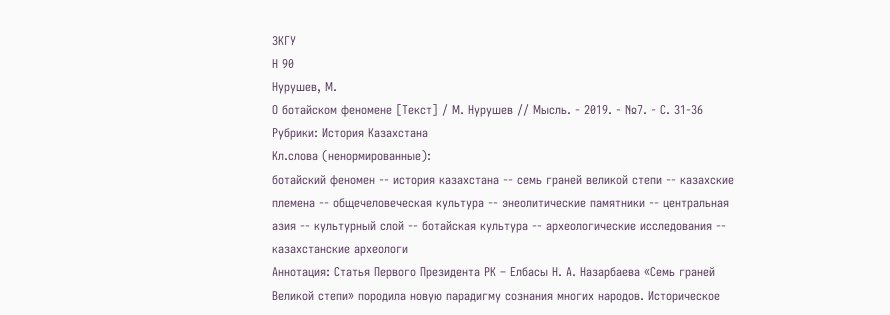ЗКГУ
Н 90
Нурушев, М.
О ботайском феномене [Текст] / М. Нурушев // Мысль. - 2019. - №7. - С. 31-36
Рубрики: История Казахстана
Кл.слова (ненормированные):
ботайский феномен -- история казахстана -- семь граней великой степи -- казахские племена -- общечеловеческая культура -- энеолитические памятники -- центральная азия -- культурный слой -- ботайская культура -- археологические исследования -- казахстанские археологи
Аннотация: Статья Первого Президента РК – Елбасы Н. А. Назарбаева «Семь граней Великой степи» породила новую парадигму сознания многих народов. Историческое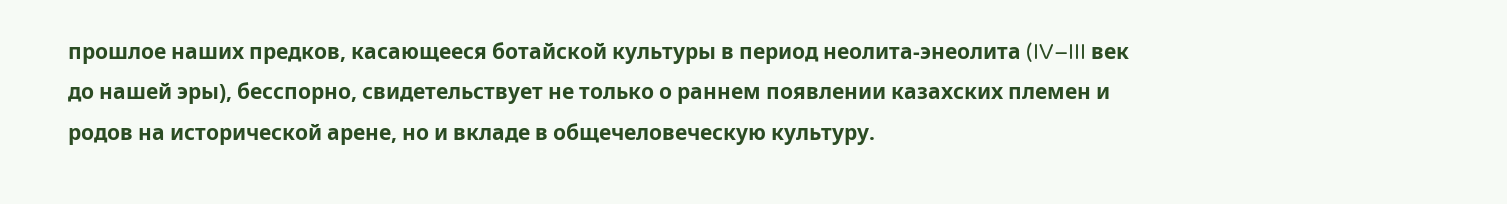прошлое наших предков, касающееся ботайской культуры в период неолита-энеолита (IV–III век до нашей эры), бесспорно, свидетельствует не только о раннем появлении казахских племен и родов на исторической арене, но и вкладе в общечеловеческую культуру.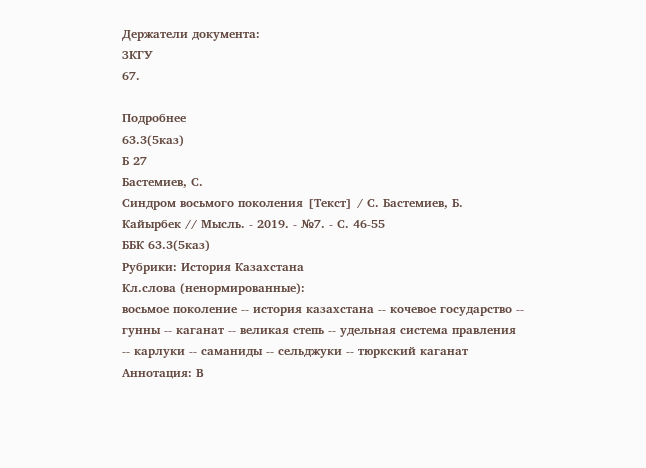Держатели документа:
ЗКГУ
67.

Подробнее
63.3(5каз)
Б 27
Бастемиев, С.
Синдром восьмого поколения [Текст] / С. Бастемиев, Б. Кайырбек // Мысль. - 2019. - №7. - С. 46-55
ББК 63.3(5каз)
Рубрики: История Казахстана
Кл.слова (ненормированные):
восьмое поколение -- история казахстана -- кочевое государство -- гунны -- каганат -- великая степь -- удельная система правления -- карлуки -- саманиды -- сельджуки -- тюркский каганат
Аннотация: В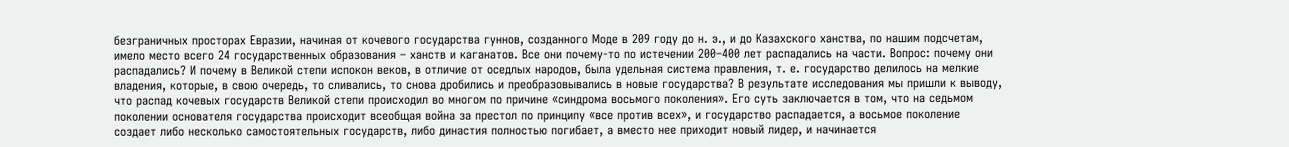безграничных просторах Евразии, начиная от кочевого государства гуннов, созданного Моде в 209 году до н. э., и до Казахского ханства, по нашим подсчетам, имело место всего 24 государственных образования – ханств и каганатов. Все они почему-то по истечении 200–400 лет распадались на части. Вопрос: почему они распадались? И почему в Великой степи испокон веков, в отличие от оседлых народов, была удельная система правления, т. е. государство делилось на мелкие владения, которые, в свою очередь, то сливались, то снова дробились и преобразовывались в новые государства? В результате исследования мы пришли к выводу, что распад кочевых государств Великой степи происходил во многом по причине «синдрома восьмого поколения». Его суть заключается в том, что на седьмом поколении основателя государства происходит всеобщая война за престол по принципу «все против всех», и государство распадается, а восьмое поколение создает либо несколько самостоятельных государств, либо династия полностью погибает, а вместо нее приходит новый лидер, и начинается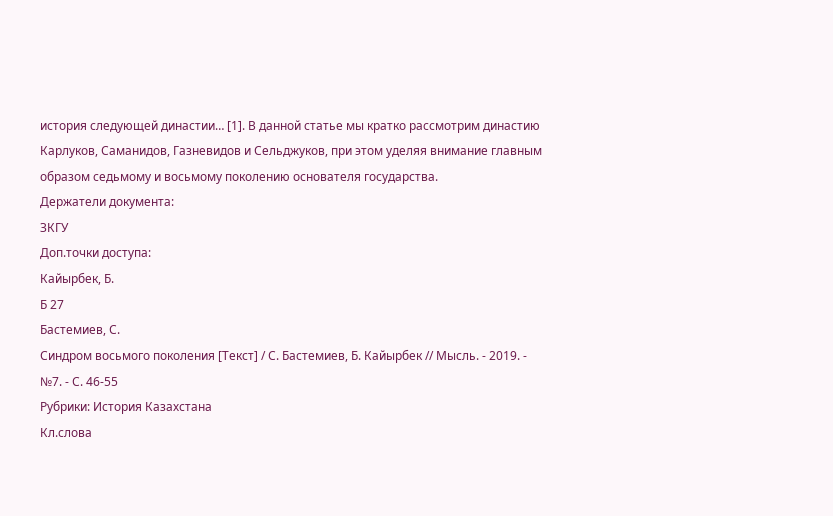история следующей династии… [1]. В данной статье мы кратко рассмотрим династию Карлуков, Саманидов, Газневидов и Сельджуков, при этом уделяя внимание главным образом седьмому и восьмому поколению основателя государства.
Держатели документа:
ЗКГУ
Доп.точки доступа:
Кайырбек, Б.
Б 27
Бастемиев, С.
Синдром восьмого поколения [Текст] / С. Бастемиев, Б. Кайырбек // Мысль. - 2019. - №7. - С. 46-55
Рубрики: История Казахстана
Кл.слова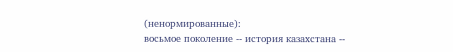(ненормированные):
восьмое поколение -- история казахстана --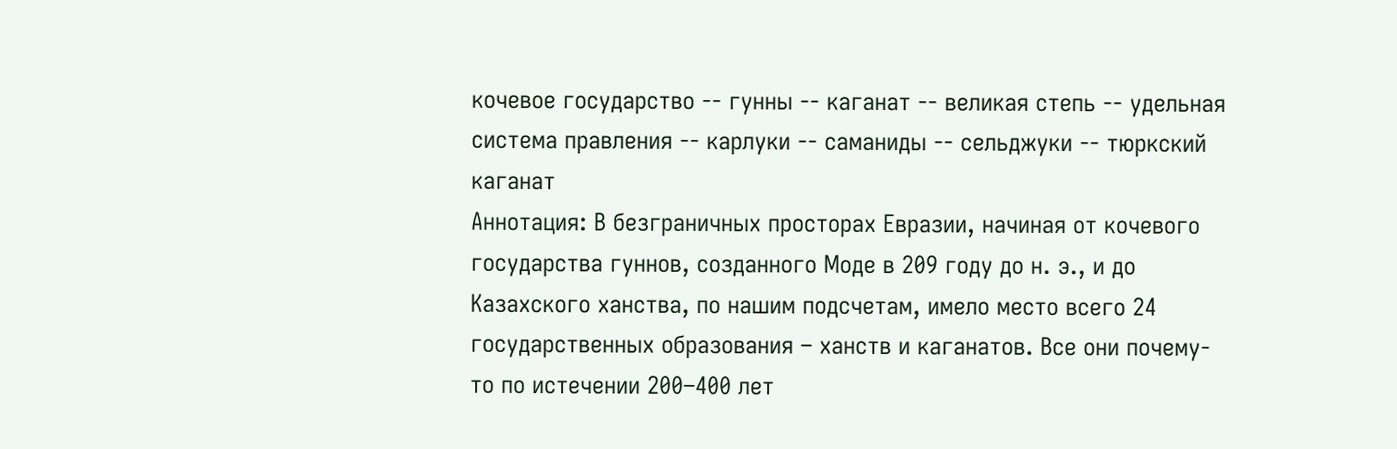кочевое государство -- гунны -- каганат -- великая степь -- удельная система правления -- карлуки -- саманиды -- сельджуки -- тюркский каганат
Аннотация: В безграничных просторах Евразии, начиная от кочевого государства гуннов, созданного Моде в 209 году до н. э., и до Казахского ханства, по нашим подсчетам, имело место всего 24 государственных образования – ханств и каганатов. Все они почему-то по истечении 200–400 лет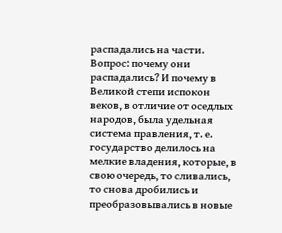распадались на части. Вопрос: почему они распадались? И почему в Великой степи испокон веков, в отличие от оседлых народов, была удельная система правления, т. е. государство делилось на мелкие владения, которые, в свою очередь, то сливались, то снова дробились и преобразовывались в новые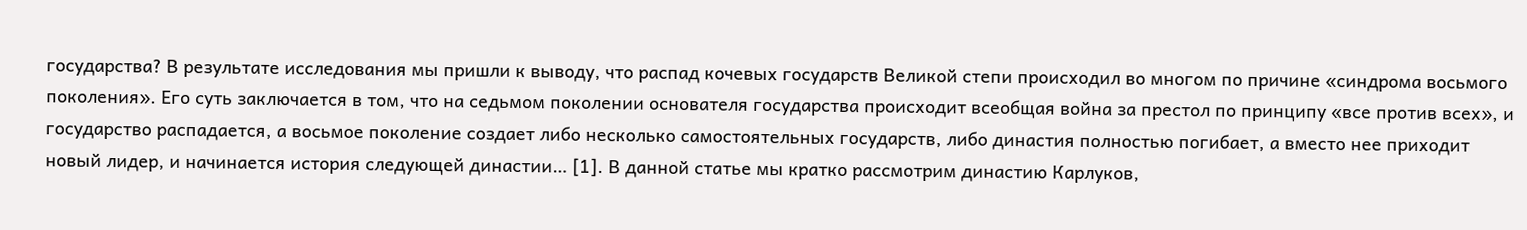государства? В результате исследования мы пришли к выводу, что распад кочевых государств Великой степи происходил во многом по причине «синдрома восьмого поколения». Его суть заключается в том, что на седьмом поколении основателя государства происходит всеобщая война за престол по принципу «все против всех», и государство распадается, а восьмое поколение создает либо несколько самостоятельных государств, либо династия полностью погибает, а вместо нее приходит новый лидер, и начинается история следующей династии… [1]. В данной статье мы кратко рассмотрим династию Карлуков,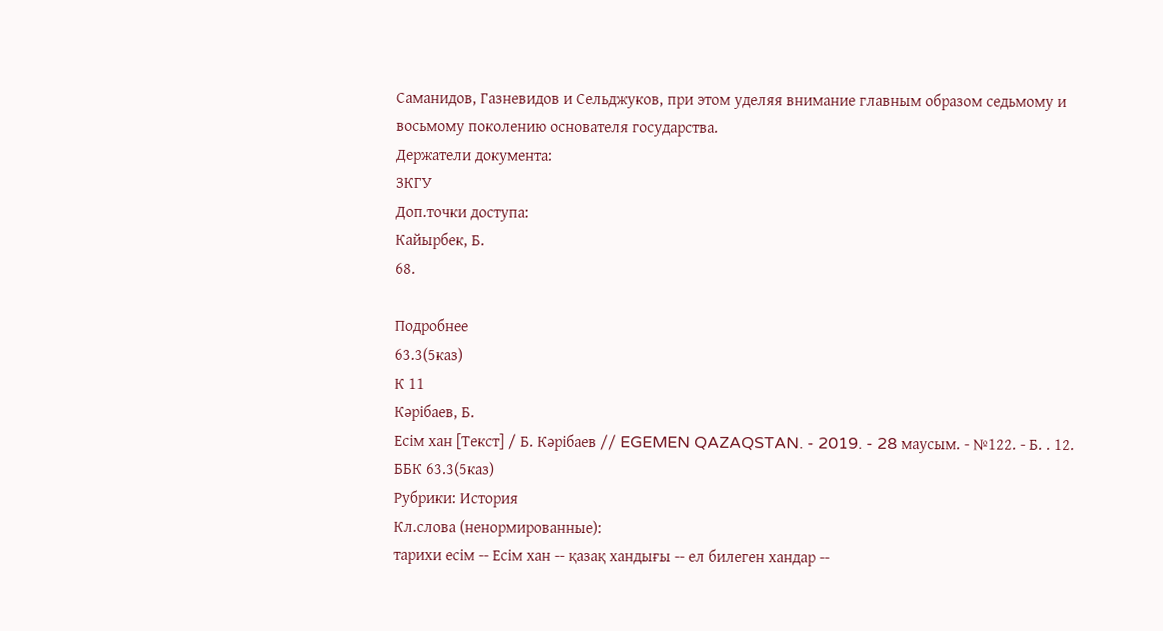Саманидов, Газневидов и Сельджуков, при этом уделяя внимание главным образом седьмому и восьмому поколению основателя государства.
Держатели документа:
ЗКГУ
Доп.точки доступа:
Кайырбек, Б.
68.

Подробнее
63.3(5каз)
К 11
Кәрібаев, Б.
Есім хан [Текст] / Б. Кәрібаев // EGEMEN QAZAQSTAN. - 2019. - 28 маусым. - №122. - Б. . 12.
ББК 63.3(5каз)
Рубрики: История
Кл.слова (ненормированные):
тарихи есім -- Есім хан -- қазақ хандығы -- ел билеген хандар --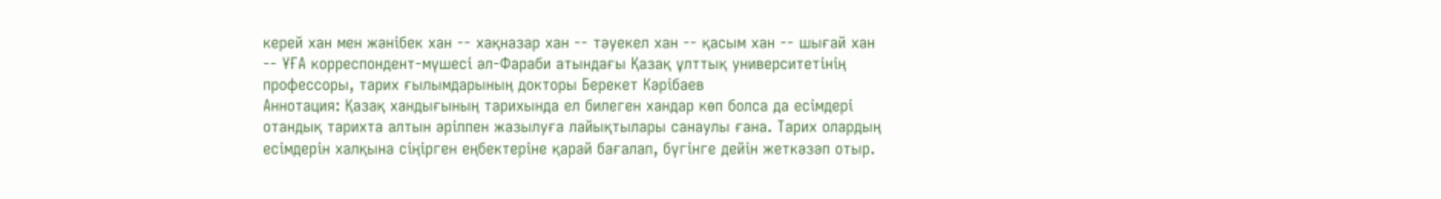керей хан мен жәнібек хан -- хақназар хан -- тәуекел хан -- қасым хан -- шығай хан -- ҰҒА корреспондент-мүшесі әл-Фараби атындағы Қазақ ұлттық университетінің профессоры, тарих ғылымдарының докторы Берекет Кәрібаев
Аннотация: Қазақ хандығының тарихында ел билеген хандар көп болса да есімдері отандық тарихта алтын әріппен жазылуға лайықтылары санаулы ғана. Тарих олардың есімдерін халқына сіңірген еңбектеріне қарай бағалап, бүгінге дейін жеткәзәп отыр.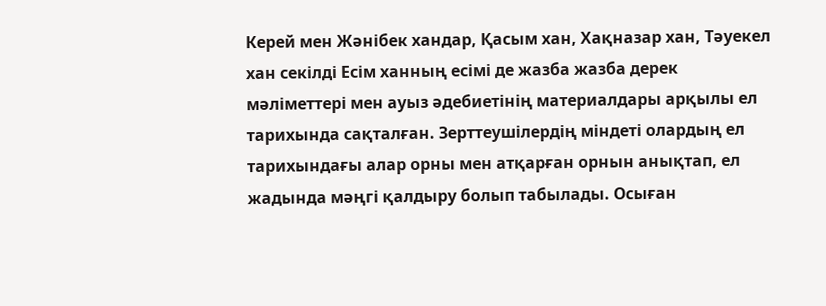Керей мен Жәнібек хандар, Қасым хан, Хақназар хан, Тәуекел хан секілді Есім ханның есімі де жазба жазба дерек мәліметтері мен ауыз әдебиетінің материалдары арқылы ел тарихында сақталған. Зерттеушілердің міндеті олардың ел тарихындағы алар орны мен атқарған орнын анықтап, ел жадында мәңгі қалдыру болып табылады. Осыған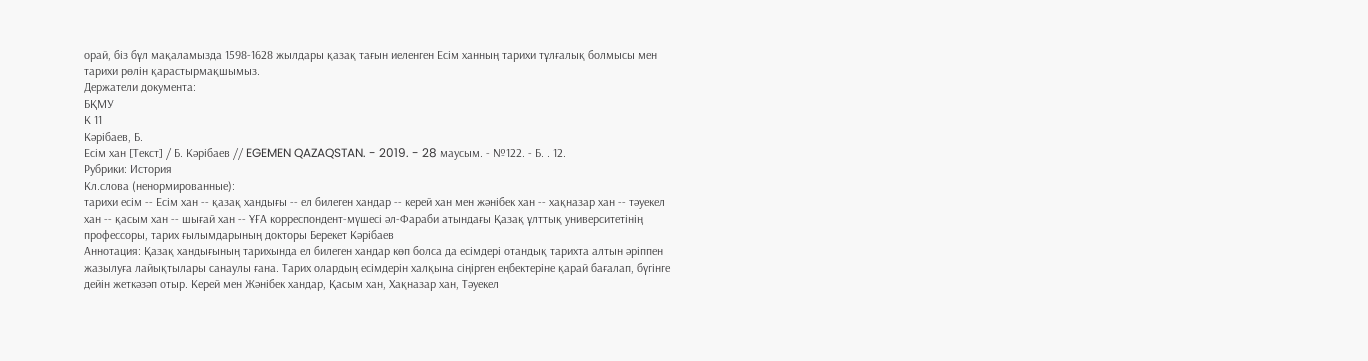орай, біз бұл мақаламызда 1598-1628 жылдары қазақ тағын иеленген Есім ханның тарихи тұлғалық болмысы мен тарихи рөлін қарастырмақшымыз.
Держатели документа:
БҚМУ
К 11
Кәрібаев, Б.
Есім хан [Текст] / Б. Кәрібаев // EGEMEN QAZAQSTAN. - 2019. - 28 маусым. - №122. - Б. . 12.
Рубрики: История
Кл.слова (ненормированные):
тарихи есім -- Есім хан -- қазақ хандығы -- ел билеген хандар -- керей хан мен жәнібек хан -- хақназар хан -- тәуекел хан -- қасым хан -- шығай хан -- ҰҒА корреспондент-мүшесі әл-Фараби атындағы Қазақ ұлттық университетінің профессоры, тарих ғылымдарының докторы Берекет Кәрібаев
Аннотация: Қазақ хандығының тарихында ел билеген хандар көп болса да есімдері отандық тарихта алтын әріппен жазылуға лайықтылары санаулы ғана. Тарих олардың есімдерін халқына сіңірген еңбектеріне қарай бағалап, бүгінге дейін жеткәзәп отыр. Керей мен Жәнібек хандар, Қасым хан, Хақназар хан, Тәуекел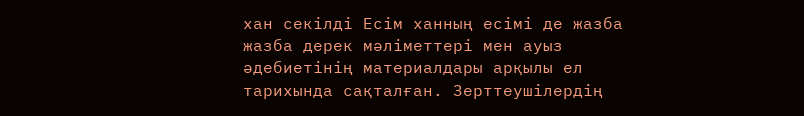хан секілді Есім ханның есімі де жазба жазба дерек мәліметтері мен ауыз әдебиетінің материалдары арқылы ел тарихында сақталған. Зерттеушілердің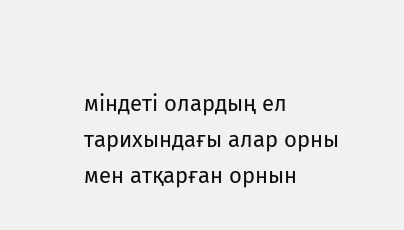міндеті олардың ел тарихындағы алар орны мен атқарған орнын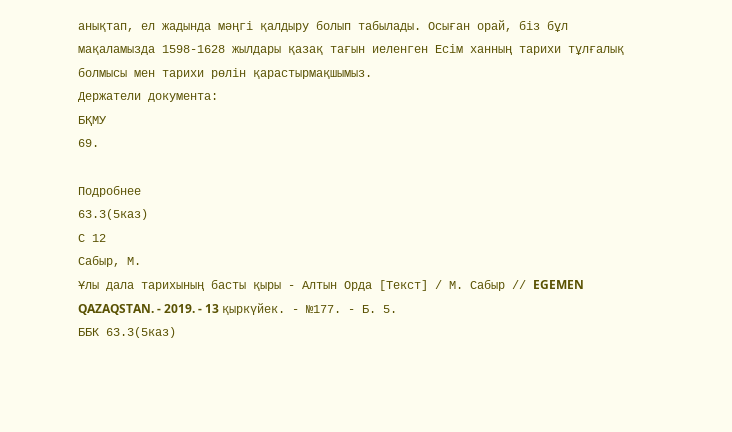анықтап, ел жадында мәңгі қалдыру болып табылады. Осыған орай, біз бұл мақаламызда 1598-1628 жылдары қазақ тағын иеленген Есім ханның тарихи тұлғалық болмысы мен тарихи рөлін қарастырмақшымыз.
Держатели документа:
БҚМУ
69.

Подробнее
63.3(5каз)
С 12
Сабыр, М.
Ұлы дала тарихының басты қыры - Алтын Орда [Текст] / М. Сабыр // EGEMEN QAZAQSTAN. - 2019. - 13 қыркүйек. - №177. - Б. 5.
ББК 63.3(5каз)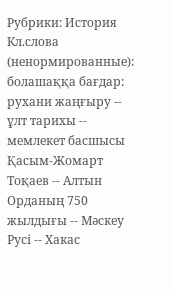Рубрики: История
Кл.слова (ненормированные):
болашаққа бағдар: рухани жаңғыру -- ұлт тарихы -- мемлекет басшысы Қасым-Жомарт Тоқаев -- Алтын Орданың 750 жылдығы -- Мәскеу Русі -- Хакас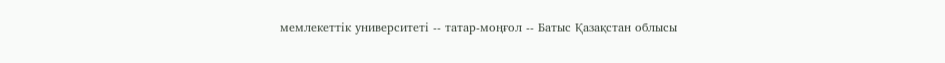мемлекеттік университеті -- татар-моңғол -- Батыс Қазақстан облысы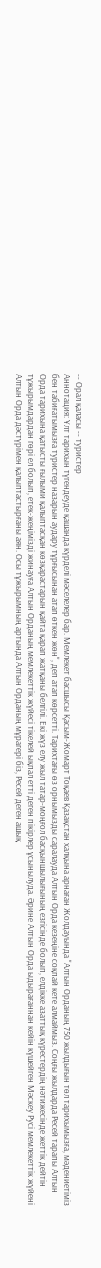-- Орал қаласы -- туристер
Аннотация: Ұлт тарихын түгендеуде қашанда күрделі мәселелер бар. Мемлекет басшысы Қасым-Жомарт Тоқаев Қазақстан халқына арнаған Жолдауында "Алтын Орданың 750 жылдығын төл тарихымызға, мәдениетіміз бен табиғатымызға туристер назарын аудару тұрғысынан атап өткен жөн", деп атап көрсетті. Тарихтағы өз орнымызды саралауда Алтын Орда кезеңіне соқпай кете алмаймыз. Соңғы жылдарда Ресей тарапы Алтын Орда тарихына қатысты ғылыми қалыптасқан көзқарастарын қайта қарап жатқаны белгілі. Екі жүз елу жыл татар-моңғол басқыншылығының езгісінде болып, елдікке азаттық күрестердің нәтижесінде жеттік дейтін тұжырымдардан гөрі ел болып, етек-жеңімізді жинауға Алтын Орданың мемлекеттік жүйесі тікелей ықпал етті деген пікірлер ұсынылуда. Әрине Алтын Орда ыдырағаннан кейін күшейген Мәскеу Русі мемлекеттік жүйені Алтын Орда дәстүрімен қалыптастырғаны аян. Осы тұжырымның артында Алтын Орданың мұрагері біз, Ресей деген ашық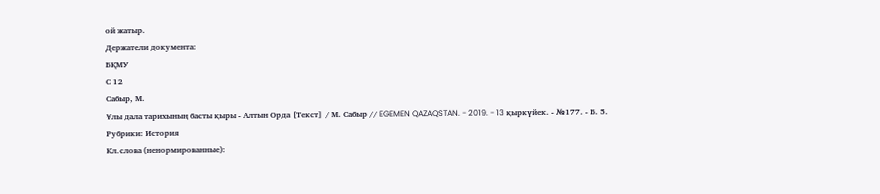ой жатыр.
Держатели документа:
БҚМУ
С 12
Сабыр, М.
Ұлы дала тарихының басты қыры - Алтын Орда [Текст] / М. Сабыр // EGEMEN QAZAQSTAN. - 2019. - 13 қыркүйек. - №177. - Б. 5.
Рубрики: История
Кл.слова (ненормированные):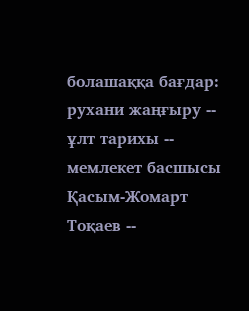болашаққа бағдар: рухани жаңғыру -- ұлт тарихы -- мемлекет басшысы Қасым-Жомарт Тоқаев --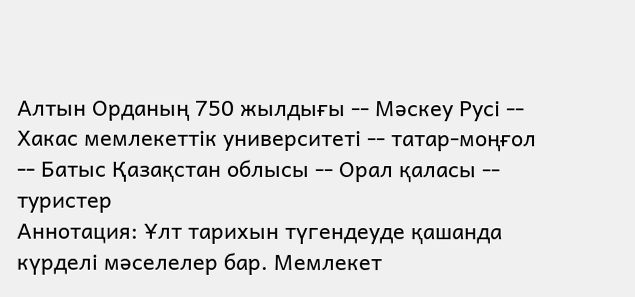Алтын Орданың 750 жылдығы -- Мәскеу Русі -- Хакас мемлекеттік университеті -- татар-моңғол -- Батыс Қазақстан облысы -- Орал қаласы -- туристер
Аннотация: Ұлт тарихын түгендеуде қашанда күрделі мәселелер бар. Мемлекет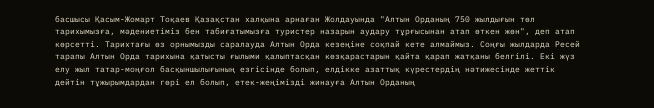басшысы Қасым-Жомарт Тоқаев Қазақстан халқына арнаған Жолдауында "Алтын Орданың 750 жылдығын төл тарихымызға, мәдениетіміз бен табиғатымызға туристер назарын аудару тұрғысынан атап өткен жөн", деп атап көрсетті. Тарихтағы өз орнымызды саралауда Алтын Орда кезеңіне соқпай кете алмаймыз. Соңғы жылдарда Ресей тарапы Алтын Орда тарихына қатысты ғылыми қалыптасқан көзқарастарын қайта қарап жатқаны белгілі. Екі жүз елу жыл татар-моңғол басқыншылығының езгісінде болып, елдікке азаттық күрестердің нәтижесінде жеттік дейтін тұжырымдардан гөрі ел болып, етек-жеңімізді жинауға Алтын Орданың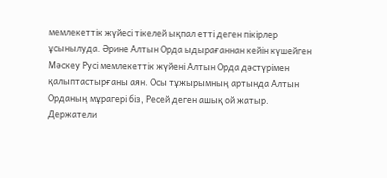мемлекеттік жүйесі тікелей ықпал етті деген пікірлер ұсынылуда. Әрине Алтын Орда ыдырағаннан кейін күшейген Мәскеу Русі мемлекеттік жүйені Алтын Орда дәстүрімен қалыптастырғаны аян. Осы тұжырымның артында Алтын Орданың мұрагері біз, Ресей деген ашық ой жатыр.
Держатели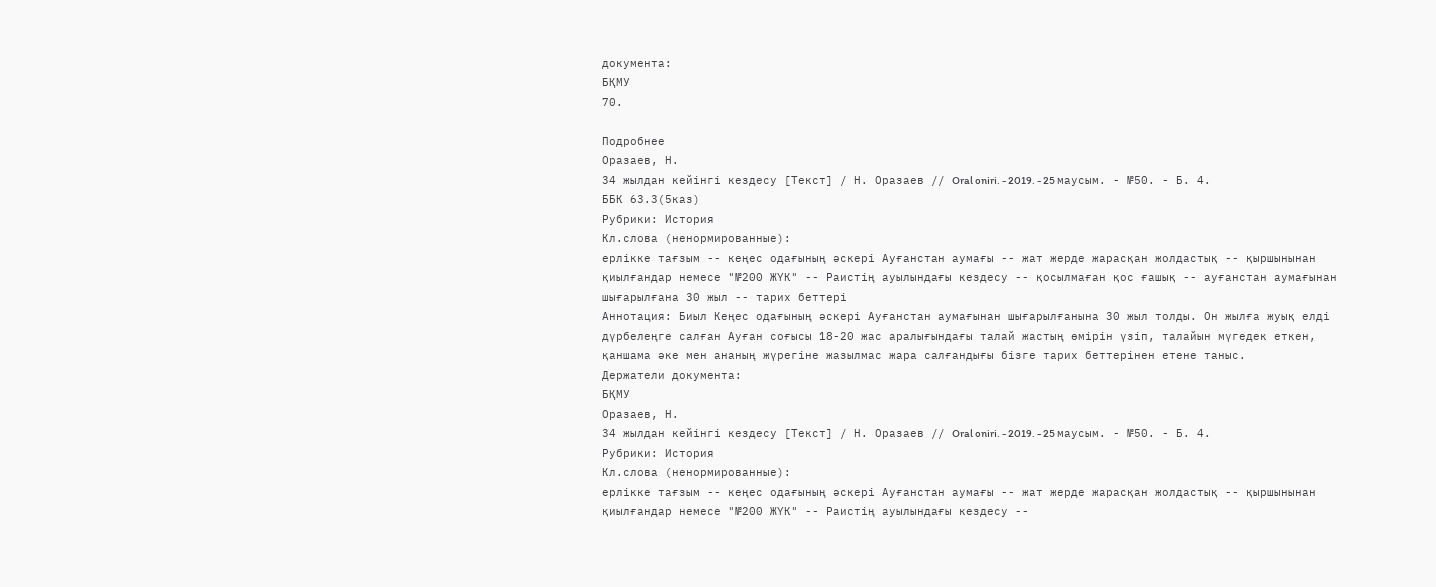документа:
БҚМУ
70.

Подробнее
Оразаев, Н.
34 жылдан кейінгі кездесу [Текст] / Н. Оразаев // Oral oniri. - 2019. - 25 маусым. - №50. - Б. 4.
ББК 63.3(5каз)
Рубрики: История
Кл.слова (ненормированные):
ерлікке тағзым -- кеңес одағының әскері Ауғанстан аумағы -- жат жерде жарасқан жолдастық -- қыршынынан қиылғандар немесе "№200 ЖҮК" -- Раистің ауылындағы кездесу -- қосылмаған қос ғашық -- ауғанстан аумағынан шығарылғана 30 жыл -- тарих беттері
Аннотация: Биыл Кеңес одағының әскері Ауғанстан аумағынан шығарылғанына 30 жыл толды. Он жылға жуық елді дүрбелеңге салған Ауған соғысы 18-20 жас аралығындағы талай жастың өмірін үзіп, талайын мүгедек еткен, қаншама әке мен ананың жүрегіне жазылмас жара салғандығы бізге тарих беттерінен етене таныс.
Держатели документа:
БҚМУ
Оразаев, Н.
34 жылдан кейінгі кездесу [Текст] / Н. Оразаев // Oral oniri. - 2019. - 25 маусым. - №50. - Б. 4.
Рубрики: История
Кл.слова (ненормированные):
ерлікке тағзым -- кеңес одағының әскері Ауғанстан аумағы -- жат жерде жарасқан жолдастық -- қыршынынан қиылғандар немесе "№200 ЖҮК" -- Раистің ауылындағы кездесу --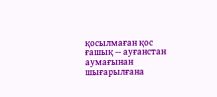қосылмаған қос ғашық -- ауғанстан аумағынан шығарылғана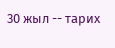30 жыл -- тарих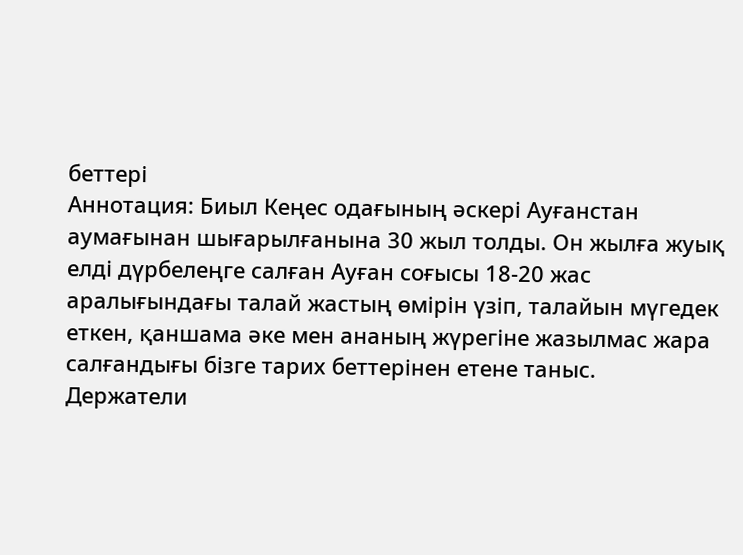беттері
Аннотация: Биыл Кеңес одағының әскері Ауғанстан аумағынан шығарылғанына 30 жыл толды. Он жылға жуық елді дүрбелеңге салған Ауған соғысы 18-20 жас аралығындағы талай жастың өмірін үзіп, талайын мүгедек еткен, қаншама әке мен ананың жүрегіне жазылмас жара салғандығы бізге тарих беттерінен етене таныс.
Держатели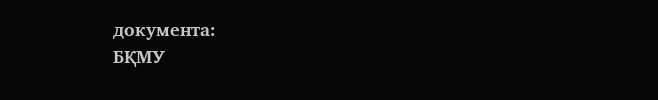документа:
БҚМУ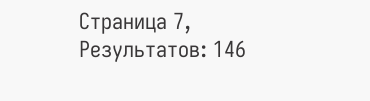Страница 7, Результатов: 146